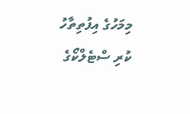މިމަހުގެ އިފުތިތާހު ކުރި ސްޓެލްކޯގެ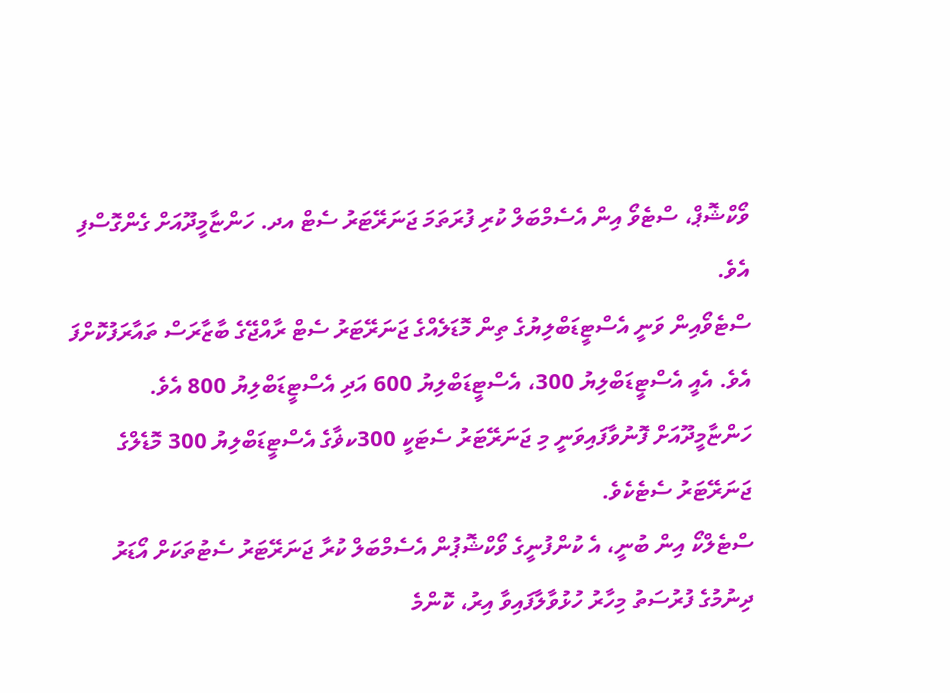ވޯކްޝޮޕް، ސްޓެވޯ އިން އެސެމްބަލް ކުރި ފުރަތަމަ ޖަނަރޭޓަރު ސެޓް އދ. ހަންޏާމީދޫއަށް ގެންގޮސްފި އެވެ.
ސްޓެވޯއިން ވަނީ އެސްޓީޑަބްލިޔުގެ ތިން މޮޑަލެއްގެ ޖަނަރޭޓަރު ސެޓް ރާއްޖޭގެ ބާޒާރަސް ތައާރަފުކޮށްފަ އެވެ. އެއީ އެސްޓީޑަބްލިޔު 300، އެސްޓީޑަބްލިޔު 600 އަދި އެސްޓީޑަބްލިޔު 800 އެވެ.
ހަންޏާމީދޫއަށް ފޮނުވާފައިވަނީ މި ޖަނަރޭޓަރު ސެޓަކީ 300ކޥާގެ އެސްޓީޑަބްލިޔު 300 މޮޑެލްގެ ޖަނަރޭޓަރު ސެޓެކެވެ.
ސްޓެލްކޯ އިން ބުނީ، އެ ކުންފުނީގެ ވޯކްޝޮޕުން އެސެމްބަލް ކުރާ ޖަނަރޭޓަރު ސެޓުތަކަށް އޯޑަރު ދިނުމުގެ ފުރުސަތު މިހާރު ހުޅުވާލާފައިވާ އިރު، ކޮންމެ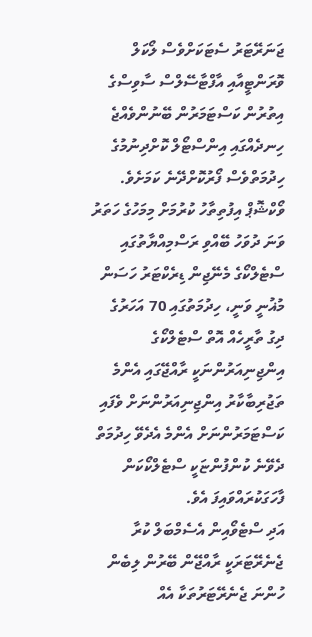ޖަނަރޭޓަރު ސެޓަކަށްވެސް ލޯކަލް ވޮރަންޓީއާއި އާފްޓާސޭލްސް ސާވިސްގެ އިތުރުން ކަސްޓަމަރުން ބޭނުންވެއްޖެ ހިނދެއްގައި އިންސްޓޯލް ކޮށްދިނުމުގެ ހިދުމަތްވެސް ފޯރުކޮށްދޭނެ ކަމަށެވެ.
ވޯކްޝޮޕް އިފުތިތާހު ކުރުމަށް މިމަހުގެ ހަތަރު ވަނަ ދުވަހު ބޭއްވި ރަސްމިއްޔާތުގައި ސްޓެލްކޯގެ މެނޭޖިން ޑިރެކްޓަރު ހަސަން މުޣުނީ ވަނީ، ހިދުމަތުގައި 70 އަހަރުގެ ދިގު ތާރީހެއް އޮތް ސްޓެލްކޯގެ އިންޖިނިއަރުންނަކީ ރާއްޖޭގައި އެންމެ ތަޖުރިބާކާރު އިންޖިނިއަރުންނަށް ވެފައި ކަސްޓަމަރުންނަށް އެންމެ އެދެވޭ ހިދުމަތް ދެވޭނެ ކުންފުންޏަކީ ސްޓެލްކޯކަން ފާހަގަކުރައްވައިފަ އެވެ.
އަދި ސްޓެވޯއިން އެސެމްބަލް ކުރާ ޖެނެރޭޓަރަކީ ރާއްޖޭން ބޭރުން ލިބެން ހުންނަ ޖެނެރޭޓަރުތަކާ އެއް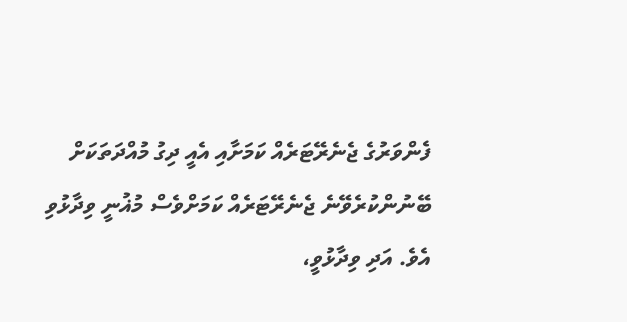ފެންވަރުގެ ޖެނެރޭޓަރެއް ކަމަށާއި އެއީ ދިގު މުއްދަތަކަށް ބޭނުންކުރެވޭނެ ޖެނެރޭޓަރެއް ކަމަށްވެސް މުޣުނީ ވިދާޅުވި އެވެ. އަދި ވިދާޅުވީ،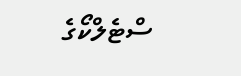ސްޓެލްކޯގެ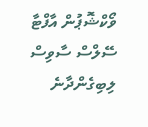ވޯކްޝޮޕުން އާފްޓާ ސޭލްސް ސާވިސް ލިބިގެންދާނެ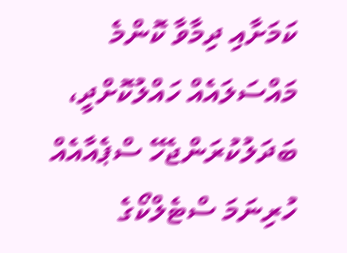ކަމަށާއި ދިމާވާ ކޮންމެ މައްސަލައެއް ހައްލުކޮށްދީ، ބަދަލުކުރަންޖެހޭ ސްޕެއާއެއް ހުރިނަމަ ސްޓެލްކޯގެ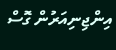އިންޖިނިއަރުން ގޮސް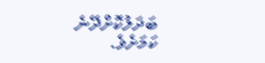ބަދަލުކޮށްދޭނެ ކަމަށެވެ.